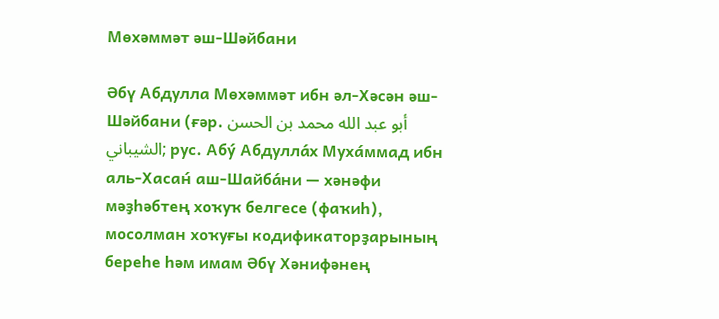Мөхәммәт әш-Шәйбани

Әбү Абдулла Мөхәммәт ибн әл-Хәсән әш-Шәйбани (ғәр. أبو عبد الله محمد بن الحسن الشيباني; рус. Абу́ Абдулла́х Муха́ммад ибн аль-Хасан́ аш-Шайба́ни — хәнәфи мәҙһәбтең хоҡуҡ белгесе (фаҡиһ), мосолман хоҡуғы кодификаторҙарының береһе һәм имам Әбү Хәнифәнең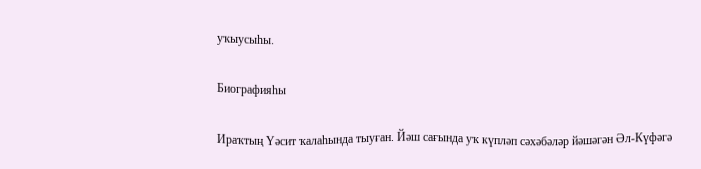уҡыусыһы.

Биографияһы

Ираҡтың Үәсит ҡалаһында тыуған. Йәш сағында уҡ күпләп сәхәбәләр йәшәгән Әл-Күфәгә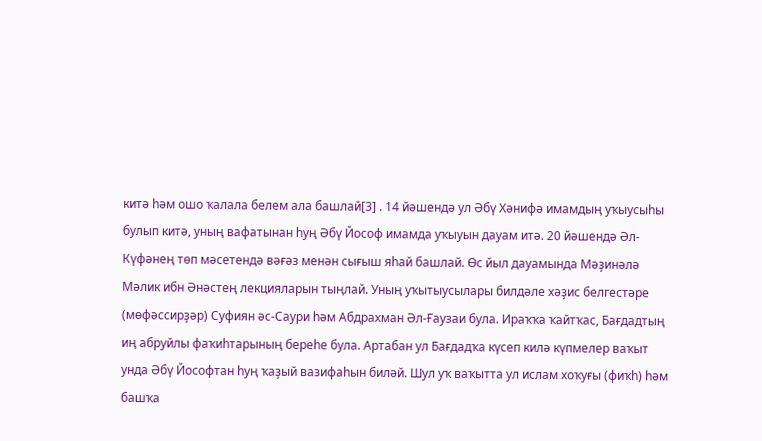китә һәм ошо ҡалала белем ала башлай[3] . 14 йәшендә ул Әбү Хәнифә имамдың уҡыусыһы булып китә, уның вафатынан һуң Әбү Йософ имамда уҡыуын дауам итә. 20 йәшендә Әл-Күфәнең төп мәсетендә вәғәз менән сығыш яһай башлай. Өс йыл дауамында Мәҙинәлә Мәлик ибн Әнәстең лекцияларын тыңлай. Уның уҡытыусылары билдәле хәҙис белгестәре (мөфәссирҙәр) Суфиян әс-Саури һәм Абдрахман Әл-Ғаузаи була. Ираҡҡа ҡайтҡас, Бағдадтың иң абруйлы фаҡиһтарының береһе була. Артабан ул Бағдадҡа күсеп килә күпмелер ваҡыт унда Әбү Йософтан һуң ҡаҙый вазифаһын биләй. Шул уҡ ваҡытта ул ислам хоҡуғы (фиҡһ) һәм башҡа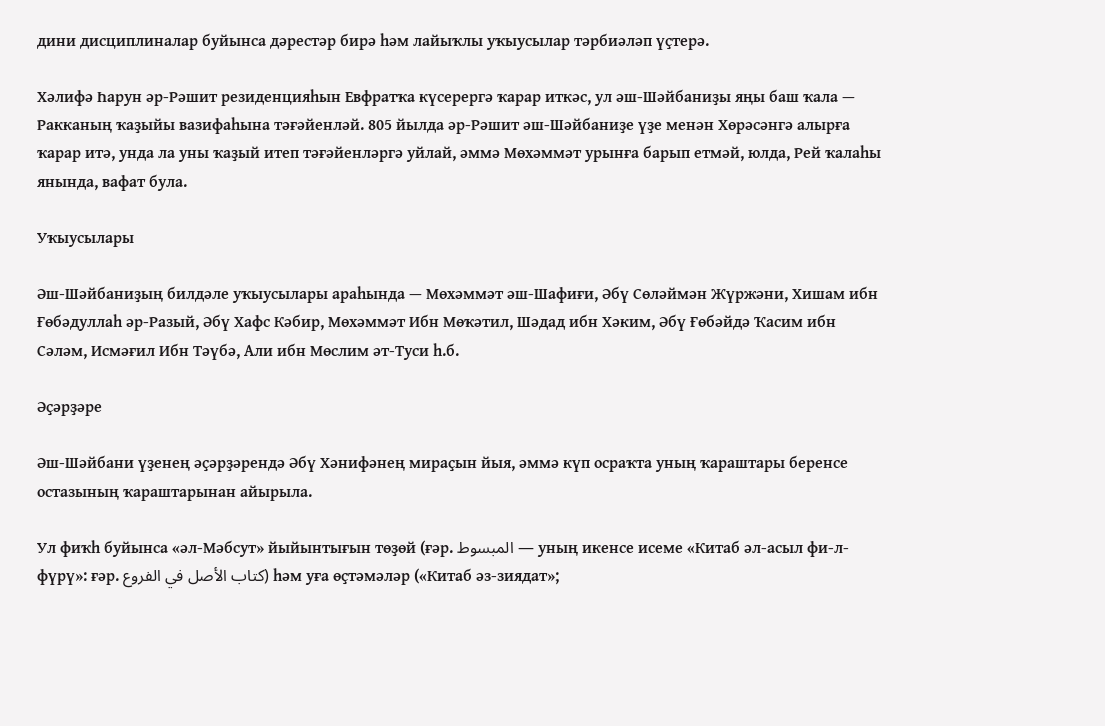дини дисциплиналар буйынса дәрестәр бирә һәм лайыҡлы уҡыусылар тәрбиәләп үҫтерә.

Хәлифә Һарун әр-Рәшит резиденцияһын Евфратҡа күсерергә ҡарар иткәс, ул әш-Шәйбаниҙы яңы баш ҡала — Ракканың ҡаҙыйы вазифаһына тәғәйенләй. 805 йылда әр-Рәшит әш-Шәйбаниҙе үҙе менән Хөрәсәнгә алырға ҡарар итә, унда ла уны ҡаҙый итеп тәғәйенләргә уйлай, әммә Мөхәммәт урынға барып етмәй, юлда, Рей ҡалаһы янында, вафат була.

Уҡыусылары

Әш-Шәйбаниҙың билдәле уҡыусылары араһында — Мөхәммәт әш-Шафиғи, Әбү Сөләймән Жүржәни, Хишам ибн Ғөбәдуллаһ әр-Разый, Әбү Хафс Кәбир, Мөхәммәт Ибн Мөҡәтил, Шәдад ибн Хәким, Әбү Ғөбәйдә Ҡасим ибн Сәләм, Исмәғил Ибн Тәүбә, Али ибн Мөслим әт-Туси һ.б.

Әҫәрҙәре

Әш-Шәйбани үҙенең әҫәрҙәрендә Әбү Хәнифәнең мираҫын йыя, әммә күп осраҡта уның ҡараштары беренсе остазының ҡараштарынан айырыла.

Ул фиҡһ буйынса «әл-Мәбсут» йыйынтығын төҙөй (ғәр. المبسوط — уның икенсе исеме «Китаб әл-асыл фи-л-фүрү»: ғәр. كتاب الأصل في الفروع) һәм уға өҫтәмәләр («Китаб әз-зиядат»;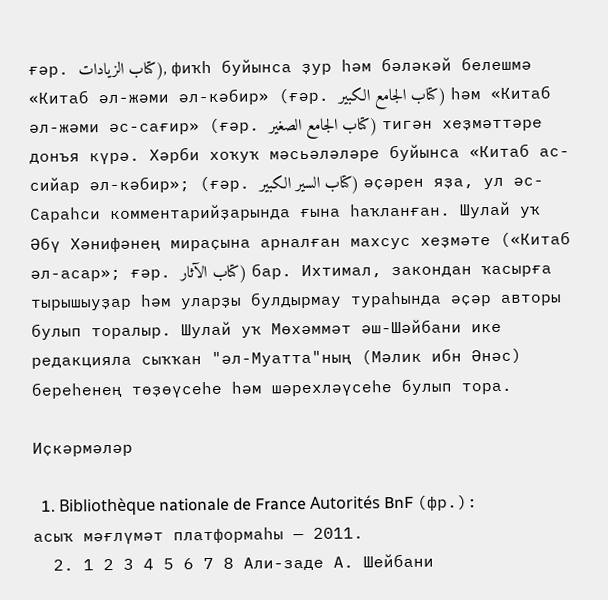ғәр. كتاب الزيادات), фиҡһ буйынса ҙур һәм бәләкәй белешмә «Китаб әл-жәми әл-кәбир» (ғәр. كتاب الجامع الكبير) һәм «Китаб әл-жәми әс-сағир» (ғәр. كتاب الجامع الصغير) тигән хеҙмәттәре донъя күрә. Хәрби хоҡуҡ мәсьәләләре буйынса «Китаб ас-сийар әл-кәбир»; (ғәр. كتاب السير الكبير) әҫәрен яҙа, ул әс-Сараһси комментарийҙарында ғына һаҡланған. Шулай уҡ Әбү Хәнифәнең мираҫына арналған махсус хеҙмәте («Китаб әл-асар»; ғәр. كتاب الآثار) бар. Ихтимал, закондан ҡасырға тырышыуҙар һәм уларҙы булдырмау тураһында әҫәр авторы булып торалыр. Шулай уҡ Мөхәммәт әш-Шәйбани ике редакцияла сыҡҡан "әл-Муатта"ның (Мәлик ибн Әнәс) береһенең төҙөүсеһе һәм шәрехләүсеһе булып тора.

Иҫкәрмәләр

  1. Bibliothèque nationale de France Autorités BnF (фр.): асыҡ мәғлүмәт платформаһы — 2011.
  2. 1 2 3 4 5 6 7 8 Али-заде А. Шейбани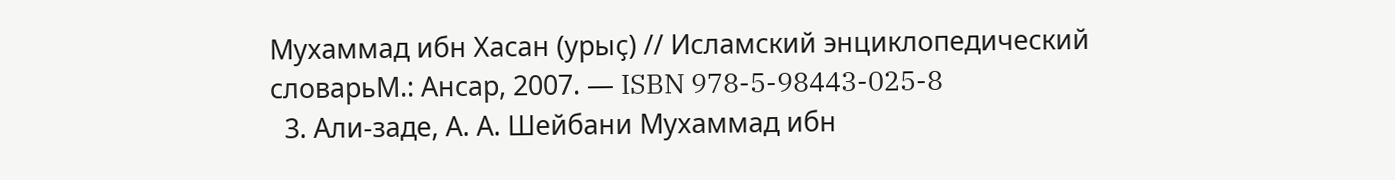Мухаммад ибн Хасан (урыҫ) // Исламский энциклопедический словарьМ.: Ансар, 2007. — ISBN 978-5-98443-025-8
  3. Али-заде, А. А. Шейбани Мухаммад ибн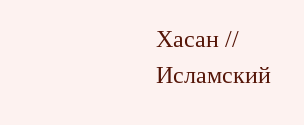Хасан // Исламский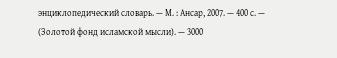энциклопедический словарь. — М. : Ансар, 2007. — 400 с. — (Золотой фонд исламской мысли). — 3000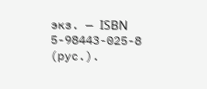экз. — ISBN 5-98443-025-8  (рус.).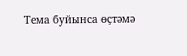Тема буйынса өҫтәмә